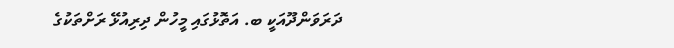ދަރަވަންދޫއަކީ ބ. އަތޮޅުގައި މީހުން ދިރިއުޅޭ ރަށްތަކުގެ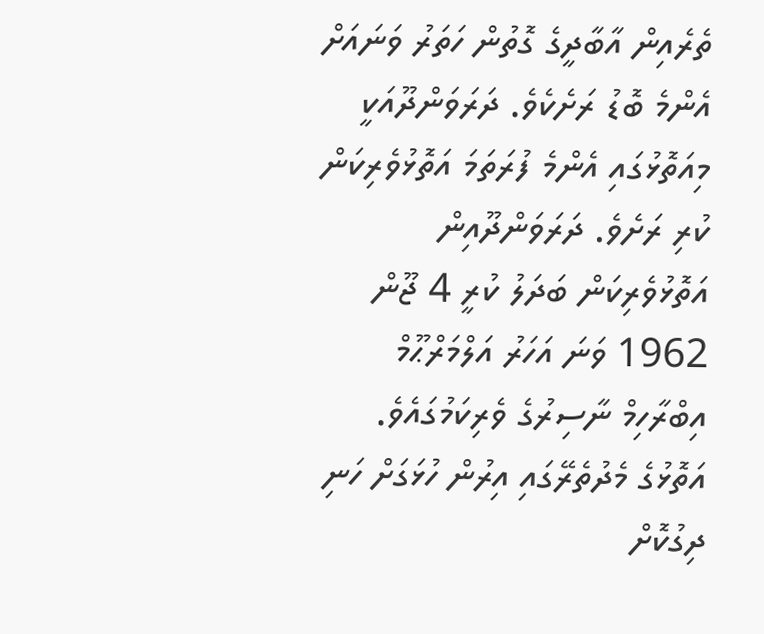ތެރެއިން އާބާދީގެ ގޮތުން ހަތަރު ވަނައަށް އެންމެ ބޮޑު ރަށެކެވެ. ދަރަވަންދޫއަކީ މިއަތޮޅުގައި އެންމެ ފުރަތަމަ އަތޮޅުވެރިކަން ކުރި ރަށެވެ. ދަރަވަންދޫއިން އަތޮޅުވެރިކަން ބަދަލު ކުރީ 4 ޖޫން 1962 ވަނަ އަހަރު އަލްމަރްޙޫމް އިބްރާހިމް ނާސިރުގެ ވެރިކަމުގައެވެ.
އަތޮޅުގެ މެދުތެރޭގައި އިރުން ހުޅަގަށް ހަނި ދިގުކޮށް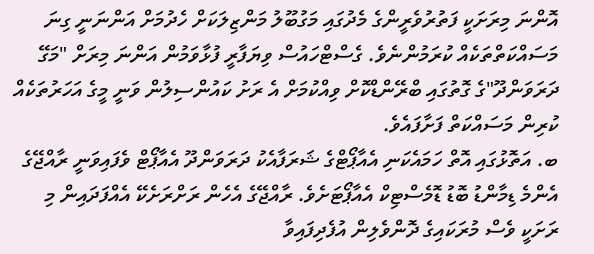އޮންނަ މިރަށަކީ ފަތުރުވެރީންގެ މެދުގައި މަގުބޫލު މަންޒިލަކަށް ހެދުމަށް އަންނަނީ ގިނަ މަސައްކަތްތަކެއް ކުރަމުންނެވެ. ގެސްޓްހައުސް ވިޔަފާރީ ފުޅާވަމުން އަންނަ މިރަށް "މަގޭ ދަރަވަންދޫ"ގެ ގޮތުގައި ބްރޭންޑްކޮށް ވިއްކުމަށް އެ ރަށު ކައުންސިލުން ވަނީ މީގެ އަހަރުތަކެއް ކުރިން މަސައްކަތް ފަށާފައެވެ.
ބ. އަތޮޅުގައި އޮތް ހަމައެކަނި އެއާޕޯޓްގެ ޝަރަފާއެކު ދަރަވަންދޫ އެއާޕޯޓް ވެފައިވަނީ ރާއްޖޭގެ އެންމެ ޑިމާންޑު ބޮޑު ޑޮމެސްޓިކް އެއާޕޯޓަށެވެ. ރާއްޖޭގެ އެހެން ރަށްރަށެކޭ އެއްފަދައިން މި ރަށަކީ ވެސް މުރަކައިގެ ދޮންވެލިން އުފެދިފައިވާ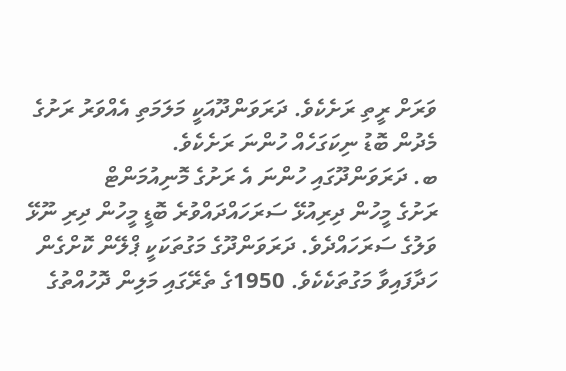ވަރަށް ރީތި ރަށެކެވެ. ދަރަވަންދޫއަކީ މަލަމަތި އެއްވަރު ރަށުގެ މެދުން ބޮޑު ނިކަގަހެއް ހުންނަ ރަށެކެވެ.
ބ. ދަރަވަންދޫގައި ހުންނަ އެ ރަށުގެ މޮނިއުމަންޓް
ރަށުގެ މީހުން ދިރިއުޅޭ ސަރަހައްދައްވުރެ ބޮޑީ މީހުން ދިރި ނޫޅޭ ވަލުގެ ސަރަހައްދެވެ. ދަރަވަންދޫގެ މަގުތަކަކީ ޕްލޭން ކޮށްގެން ހަދާފައިވާ މަގުތަކެކެވެ. 1950ގެ ތެރޭގައި މަލިން ދޮހުއްތުގެ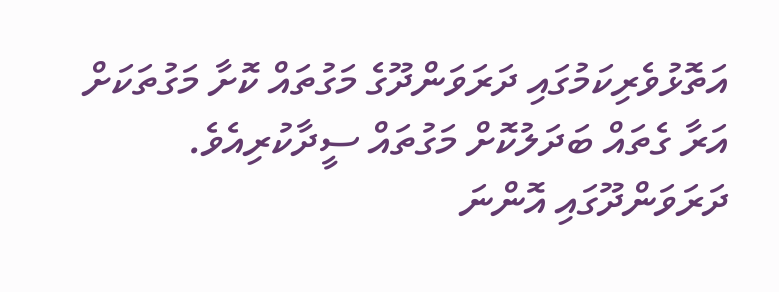އަތޮޅުވެރިކަމުގައި ދަރަވަންދޫގެ މަގުތައް ކޮށާ މަގުތަކަށް އަރާ ގެތައް ބަދަލުކޮށް މަގުތައް ސީދާކުރިއެވެ. ދަރަވަންދޫގައި އޮންނަ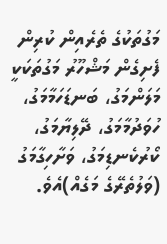މަގުތަކުގެ ތެރެއިން ކުރިން ފެށިގެން މަޝްހޫރު މަގުތަކަކީ މަލަންމަގު، ބަނޑަހަމާމަގު، ހުވަދުމާމަގު، ދޭލިޔާމަގު، ކޯރުކެނޑިމަގު، ވަށާހިގާމަގު (ވަލުތެރޭގެ މަގެއް)އެވެ.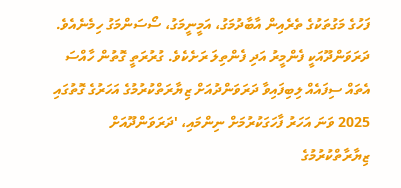ފަހުގެ މަގުތަކުގެ ތެރެއިން އާބާދުމަގު، އަމީނީމަގު، ސޯސަންމަގު ހިމެނެއެވެ.
ދަރަވަންދޫއަކީ ފެންމީރު އަދި ފެންތިލަ ރަށެކެވެ. ގުރުރަތީ ގޮތުން ހާއްސަ އެތައް ސިފައެއް ލިބިފައިވާ ދަރަވަންދުއަށް ޒިޔާރަތްކުރުމުގެ އަހަރުގެ ގޮތުގައި 2025 ވަނަ އަހަރު ފާހަގަކުރުމަށް ނިންމައި، 'ދަރަވަންދޫއަށް ޒިޔާރާތްކުރުމުގެ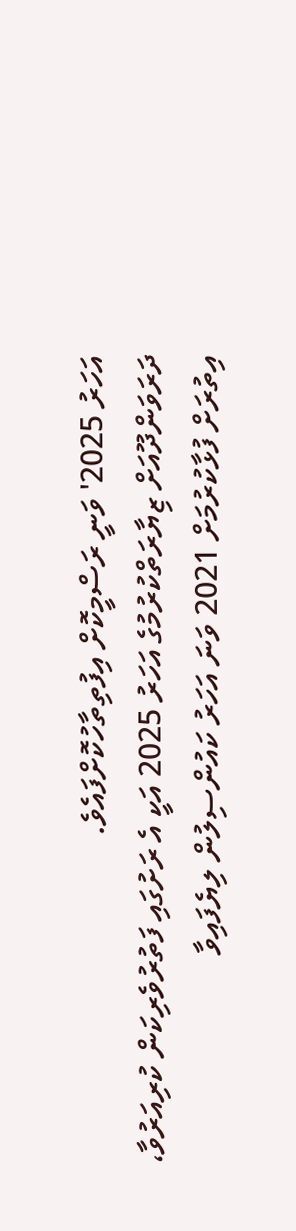އަހަރު 2025' ވަނީ ރަސްމީކޮށް އިފުތިތާހުކޮށްފައެވެ.
ދަރަވަންދޫއަށް ޒިޔާރަތްކުރުމުގެ އަހަރު 2025 އަކީ އެ ރަށުގައި ފަތުރުވެރިކަން ކުރިއަރުވާ، އިތުރަށް ފުޅާކުރުމަށް 2021 ވަނަ އަހަރު ކައުންސިލުން ލިޔެފައިވާ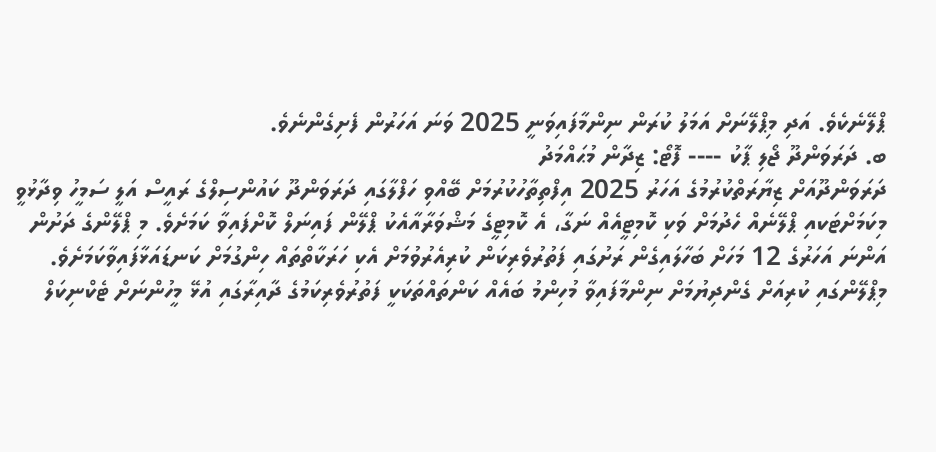ޕްލޭނެކެވެ. އަދި މިޕްލޭނަށް އަމަލު ކުރަން ނިންމާފައިވަނީ 2025 ވަނަ އަހަރުން ފެށިގެންނެވެ.
ބ. ދަރަވަންދޫ ޖޯލި ޕާކު ---- ފޮޓޯ: ޒިދާން މުޙައްމަދު
ދަރަވަންދޫއަށް ޒިޔާރަތްކުރުމުގެ އަހަރު 2025 އިފްތިތާހުކުރުމަށް ބޭއްވި ހަފްލާގައި ދަރަވަންދޫ ކައުންސިލްގެ ރައީސް އަލީ ސަމީހު ވިދާޅުވީ މިކަމަށްޓަކއި ޕްލޭނެއް ހެދުމަށް ވަކި ކޮމިޓީއެއް ނަގާ، އެ ކޮމިޓީގެ މަޝްވަރާއާއެކު ޕްލޭން ފައިނަލް ކޮށްފައިވާ ކަމަށެވެ. މި ޕްލޭންގެ ދަށުން އަންނަ އަހަރުގެ 12 މަހަށް ބަހާލައިގެން ރަށުގައި ފަތުރުވެރިކަން ކުރިއެރުވުމަށް އެކި ހަރަކާތްތައް ހިންގުމަށް ކަނޑައަޅާފައިވާކަމަށެވެ.
މިޕްލޭންގައި ކުރިއަށް ގެންދިޔުމަށް ނިންމާފައިވާ މުހިންމު ބައެއް ކަންތައްތަކަކީ ފަތުރުވެރިކަމުގެ ދާއިރާގައި އުޅޭ މީހުންނަށް ޓެކްނިކަލް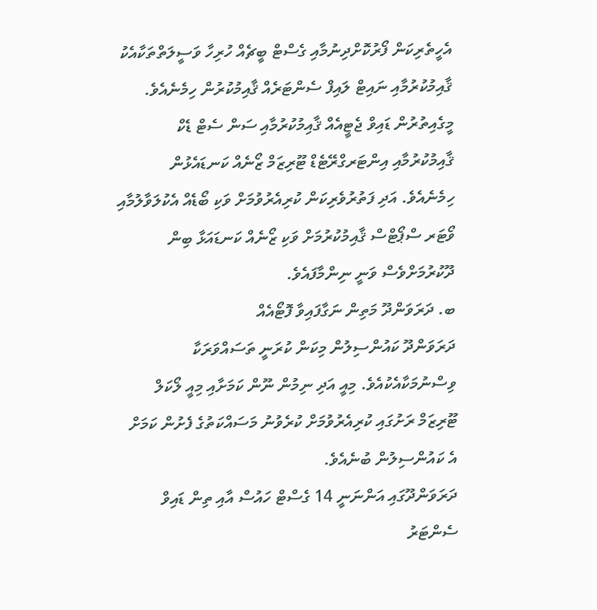އެހީތެރިކަން ފޯރުކޮށްދިނުމާއި ގެސްޓް ބީޗެއް ހުރިހާ ވަސީލަތްތަކާއެކު ޤާއިމުކުރުމާއި ނައިޓް ލައިފް ސެންޓަރެއް ޤާއިމުކުރުން ހިމެނެއެވެ. މީގެއިތުރުން ޑައިވް ޖެޓީއެއް ޤާއިމުކުރުމާއި ސަން ސެޓް ޑެކް ޤާއިމުކުރުމާއި އިންޓަރގްރޭޓެޑް ޓޫރިޒަމް ޒޯނެއް ކަނޑައެޅުން ހިމެނެއެވެ. އަދި ފަތުރުވެރިކަން ކުރިއެރުވުމަށް ވަކި ބޯޑެއް އެކުލަވާލުމާއި ވޯޓަރ ސްޕޯޓްސް ޤާއިމުކުރުމަށް ވަކި ޒޯނެއް ކަނޑައަޅާ ބިން ދޫކުރުމަށްވެސް ވަނީ ނިންމާފައެވެ.
ބ. ދަރަވަންދޫ މަތިން ނަގާފައިވާ ފޮޓޯއެއް
ދަރަވަންދޫ ކައުންސިލުން މިކަން ކުރަނީ ތަސައްވަރަކާ ވިސްނުމަކާއެކުއެވެ. މިއީ އަދި ނިމުން ނޫން ކަމަށާއި މިއީ ލޯކަލް ޓޫރިޒަމް ރަށުގައި ކުރިއެރުވުމަށް ކުރެވުނު މަސައްކަތުގެ ފެށުން ކަމަށް އެ ކައުންސިލުން ބުނެއެވެ.
ދަރަވަންދޫގައި އަންނަނީ 14 ގެސްޓް ހައުސް އާއި ތިން ޑައިވް ސެންޓަރު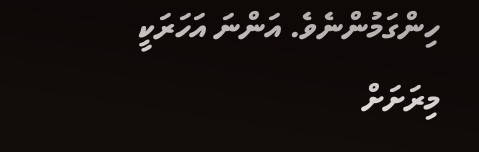ހިންގަމުންނެވެ. އަންނަ އަހަރަކީ މިރަށަށް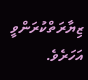ޒިޔާރަތްކުރަންވީ އަހަރެވެ.